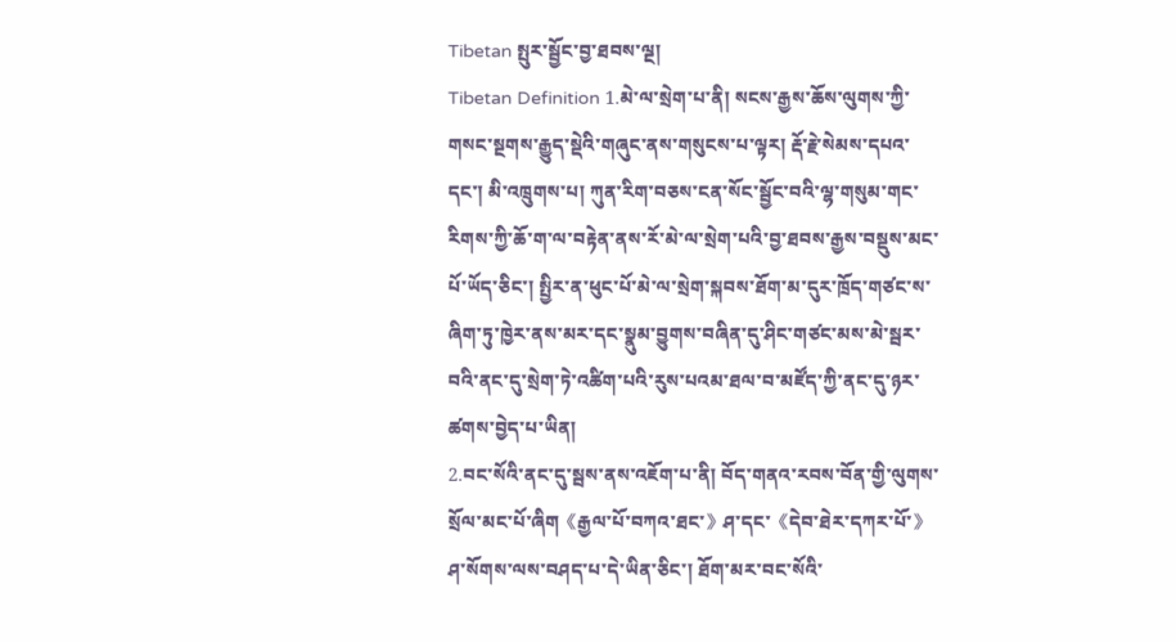Tibetan སྤུར་སྦྱོང་བྱ་ཐབས་ལྔ།
Tibetan Definition 1.མེ་ལ་སྲེག་པ་ནི། སངས་རྒྱས་ཆོས་ལུགས་ཀྱི་གསང་སྔགས་རྒྱུད་སྡེའི་གཞུང་ནས་གསུངས་པ་ལྟར། རྡོ་རྗེ་སེམས་དཔའ་དང་། མི་འཁྲུགས་པ། ཀུན་རིག་བཅས་ངན་སོང་སྦྱོང་བའི་ལྷ་གསུམ་གང་རིགས་ཀྱི་ཆོ་ག་ལ་བརྟེན་ནས་རོ་མེ་ལ་སྲེག་པའི་བྱ་ཐབས་རྒྱས་བསྡུས་མང་པོ་ཡོད་ཅིང་། སྤྱིར་ན་ཕུང་པོ་མེ་ལ་སྲེག་སྐབས་ཐོག་མ་དུར་ཁྲོད་གཙང་ས་ཞིག་ཏུ་ཁྱེར་ནས་མར་དང་སྣུམ་བྱུགས་བཞིན་དུ་ཤིང་གཙང་མས་མེ་སྦར་བའི་ནང་དུ་སྲེག་ཏེ་འཚིག་པའི་རུས་པའམ་ཐལ་བ་མཛོད་ཀྱི་ནང་དུ་ཉར་ཚགས་བྱེད་པ་ཡིན།
2.བང་སོའི་ནང་དུ་སྦས་ནས་འཇོག་པ་ནི། བོད་གནའ་རབས་བོན་གྱི་ལུགས་སྲོལ་མང་པོ་ཞིག《རྒྱལ་པོ་བཀའ་ཐང་》ཤ་དང་《དེབ་ཐེར་དཀར་པོ་》ཤ་སོགས་ལས་བཤད་པ་དེ་ཡིན་ཅིང་། ཐོག་མར་བང་སོའི་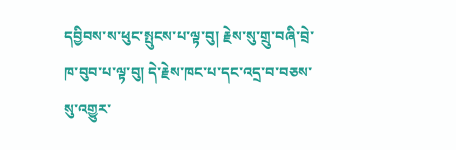དབྱིབས་ས་ཕུང་སྤུངས་པ་ལྟ་བུ། རྗེས་སུ་གྲུ་བཞི་བྲེ་ཁ་བུབ་པ་ལྟ་བུ། དེ་རྗེས་ཁང་པ་དང་འདྲ་བ་བཅས་སུ་འགྱུར་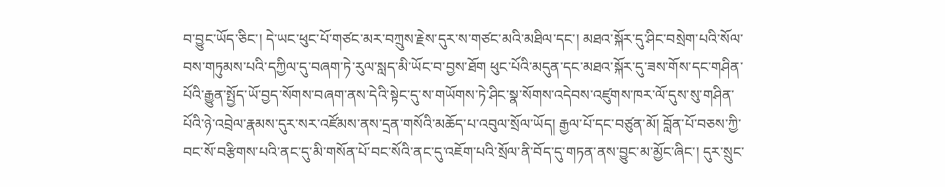བ་བྱུང་ཡོད་ཅིང་། དེ་ཡང་ཕུང་པོ་གཙང་མར་བཀྲུས་རྗེས་དུར་ས་གཙང་མའི་མཐིལ་དང་། མཐའ་སྐོར་དུ་ཤིང་བསྲེག་པའི་སོལ་བས་གཏུམས་པའི་དཀྱིལ་དུ་བཞག་ཏེ་རུལ་སླད་མི་ཡོང་བ་བྱས་ཐོག ཕུང་པོའི་མདུན་དང་མཐའ་སྐོར་དུ་ཟས་གོས་དང་གཤིན་པོའི་རྒྱུན་སྤྱོད་ཡོ་བྱད་སོགས་བཞག་ནས་དེའི་སྟེང་དུ་ས་གཡོགས་ཏེ་ཤིང་སྣ་སོགས་འདེབས་འཛུགས་ཁར་ལོ་དུས་སུ་གཤིན་པོའི་ཉེ་འབྲེལ་རྣམས་དུར་སར་འཛོམས་ནས་དྲན་གསོའི་མཆོད་པ་འབུལ་སྲོལ་ཡོད། རྒྱལ་པོ་དང་བཙུན་མོ། བློན་པོ་བཅས་ཀྱི་བང་སོ་བརྩིགས་པའི་ནང་དུ་མི་གསོན་པོ་བང་སོའི་ནང་དུ་འཇོག་པའི་སྲོལ་ནི་བོད་དུ་གཏན་ནས་བྱུང་མ་མྱོང་ཞིང་། དུར་སྲུང་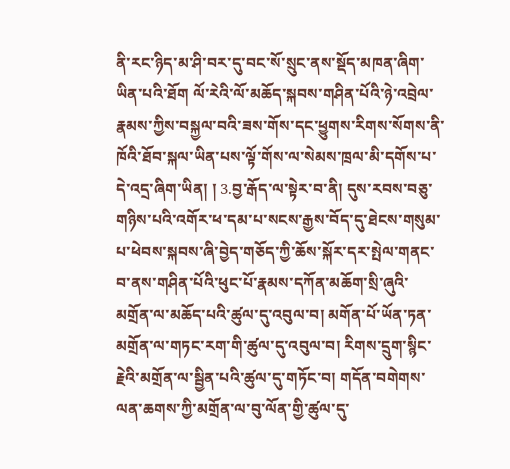ནི་རང་ཉིད་མ་ཤི་བར་དུ་བང་སོ་སྲུང་ནས་སྡོད་མཁན་ཞིག་ཡིན་པའི་ཐོག ལོ་རེའི་ལོ་མཆོད་སྐབས་གཤིན་པོའི་ཉེ་འབྲེལ་རྣམས་ཀྱིས་བསྐྱལ་བའི་ཟས་གོས་དང་ཕྱུགས་རིགས་སོགས་ནི་ཁོའི་ཐོབ་སྐལ་ཡིན་པས་ལྟོ་གོས་ལ་སེམས་ཁྲལ་མི་དགོས་པ་དེ་འདྲ་ཞིག་ཡིན། ། 3.བྱ་རྒོད་ལ་སྟེར་བ་ནི། དུས་རབས་བཅུ་གཉིས་པའི་འགོར་ཕ་དམ་པ་སངས་རྒྱས་བོད་དུ་ཐེངས་གསུམ་པ་ཕེབས་སྐབས་ཞི་བྱེད་གཅོད་ཀྱི་ཆོས་སྐོར་དར་སྤེལ་གནང་བ་ནས་གཤིན་པོའི་ཕུང་པོ་རྣམས་དཀོན་མཆོག་སྲི་ཞུའི་མགྲོན་ལ་མཆོད་པའི་ཚུལ་དུ་འབུལ་བ། མགོན་པོ་ཡོན་ཏན་མགྲོན་ལ་གཏང་རག་གི་ཚུལ་དུ་འབུལ་བ། རིགས་དྲུག་སྙིང་རྗེའི་མགྲོན་ལ་སྦྱིན་པའི་ཚུལ་དུ་གཏོང་བ། གདོན་བགེགས་ལན་ཆགས་ཀྱི་མགྲོན་ལ་བུ་ལོན་གྱི་ཚུལ་དུ་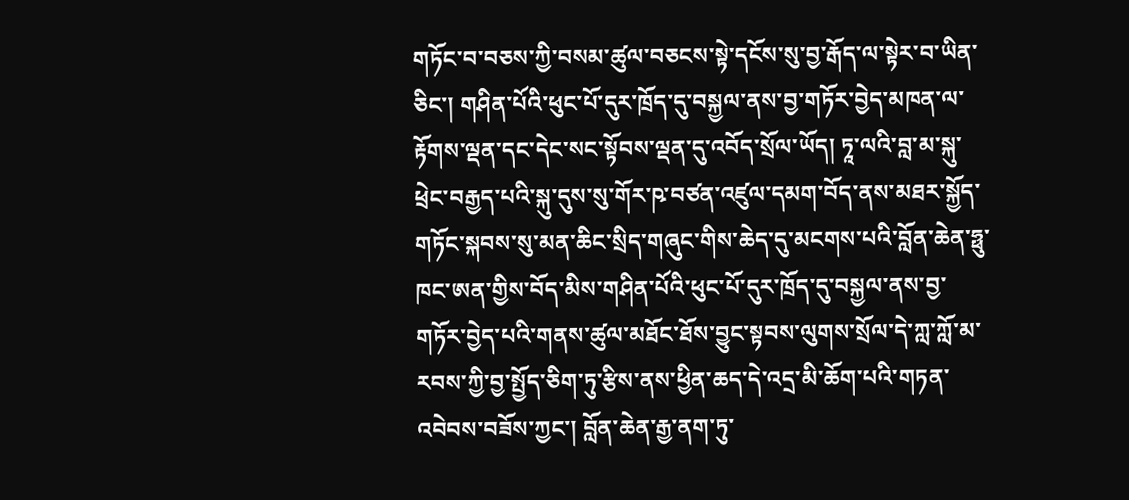གཏོང་བ་བཅས་ཀྱི་བསམ་ཚུལ་བཅངས་སྟེ་དངོས་སུ་བྱ་རྒོད་ལ་སྟེར་བ་ཡིན་ཅིང་། གཤིན་པོའི་ཕུང་པོ་དུར་ཁྲོད་དུ་བསྐྱལ་ནས་བྱ་གཏོར་བྱེད་མཁན་ལ་རྟོགས་ལྡན་དང་དེང་སང་སྟོབས་ལྡན་དུ་འབོད་སྲོལ་ཡོད། ཏཱ་ལའི་བླ་མ་སྐུ་ཕྲེང་བརྒྱད་པའི་སྐུ་དུས་སུ་གོར་ཥ་བཙན་འཛུལ་དམག་བོད་ནས་མཐར་སྐྱོད་གཏོང་སྐབས་སུ་མན་ཆིང་སྲིད་གཞུང་གིས་ཆེད་དུ་མངགས་པའི་བློན་ཆེན་ཧྥུ་ཁང་ཨན་གྱིས་བོད་མིས་གཤིན་པོའི་ཕུང་པོ་དུར་ཁྲོད་དུ་བསྐྱལ་ནས་བྱ་གཏོར་བྱེད་པའི་གནས་ཚུལ་མཐོང་ཐོས་བྱུང་སྟབས་ལུགས་སྲོལ་དེ་ཀླ་ཀློ་མ་རབས་ཀྱི་བྱ་སྤྱོད་ཅིག་ཏུ་རྩིས་ནས་ཕྱིན་ཆད་དེ་འདྲ་མི་ཆོག་པའི་གཏན་འབེབས་བཟོས་ཀྱང་། བློན་ཆེན་རྒྱ་ནག་ཏུ་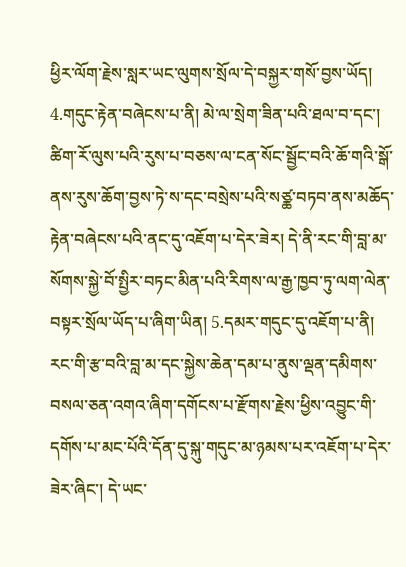ཕྱིར་ལོག་རྗེས་སླར་ཡང་ལུགས་སྲོལ་དེ་བསྐྱར་གསོ་བྱས་ཡོད། 4.གདུང་རྟེན་བཞེངས་པ་ནི། མེ་ལ་སྲེག་ཟིན་པའི་ཐལ་བ་དང་། ཚིག་རོ་ལུས་པའི་རུས་པ་བཅས་ལ་ངན་སོང་སྦྱོང་བའི་ཆོ་གའི་སྒོ་ནས་རུས་ཆོག་བྱས་ཏེ་ས་དང་བསྲེས་པའི་སཙྪ་བཏབ་ནས་མཆོད་རྟེན་བཞེངས་པའི་ནང་དུ་འཇོག་པ་དེར་ཟེར། དེ་ནི་རང་གི་བླ་མ་སོགས་སྐྱེ་བོ་སྤྱིར་བཏང་མིན་པའི་རིགས་ལ་རྒྱ་ཁྱབ་ཏུ་ལག་ལེན་བསྟར་སྲོལ་ཡོད་པ་ཞིག་ཡིན། 5.དམར་གདུང་དུ་འཇོག་པ་ནི། རང་གི་རྩ་བའི་བླ་མ་དང་སྐྱེས་ཆེན་དམ་པ་ནུས་ལྡན་དམིགས་བསལ་ཅན་འགའ་ཞིག་དགོངས་པ་རྫོགས་རྗེས་ཕྱིས་འབྱུང་གི་དགོས་པ་མང་པོའི་དོན་དུ་སྐུ་གདུང་མ་ཉམས་པར་འཇོག་པ་དེར་ཟེར་ཞིང་། དེ་ཡང་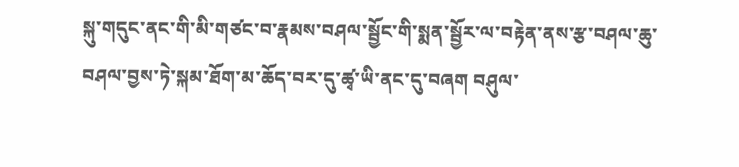སྐུ་གདུང་ནང་གི་མི་གཙང་བ་རྣམས་བཤལ་སྦྱོང་གི་སྨན་སྦྱོར་ལ་བརྟེན་ནས་རྩ་བཤལ་ཆུ་བཤལ་བྱས་ཏེ་སྐམ་ཐོག་མ་ཆོད་བར་དུ་ཚྭ་ཡི་ནང་དུ་བཞག བཤུལ་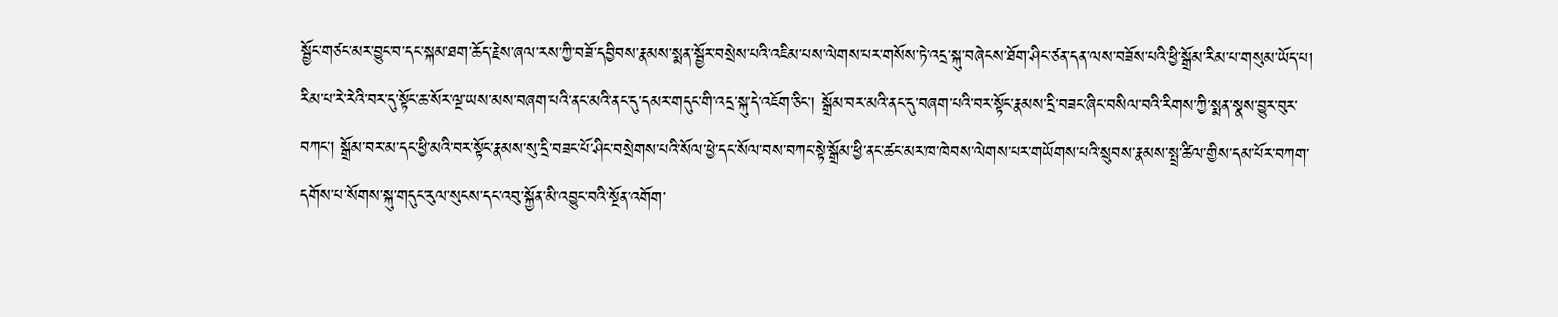སྦྱོང་གཙང་མར་བྱུང་བ་དང་སྐམ་ཐག་ཆོད་རྗེས་ཞལ་རས་ཀྱི་བཟོ་དབྱིབས་རྣམས་སྨན་སྦྱོར་བསྲེས་པའི་འཇིམ་པས་ལེགས་པར་གསོས་ཏེ་འདྲ་སྐུ་བཞེངས་ཐོག་ཤིང་ཙན་དན་ལས་བཟོས་པའི་ཕྱི་སྒྲོམ་རིམ་པ་གསུམ་ཡོད་པ། རིམ་པ་རེ་རེའི་བར་དུ་སྟོང་ཆ་སོར་ལྔ་ཡས་མས་བཞག་པའི་ནང་མའི་ནང་དུ་དམར་གདུང་གི་འདྲ་སྐུ་དེ་འཇོག་ཅིང་། སྒྲོམ་བར་མའི་ནང་དུ་བཞག་པའི་བར་སྟོང་རྣམས་དྲི་བཟང་ཞིང་བསིལ་བའི་རིགས་ཀྱི་སྨན་སྣས་བྱུར་བུར་བཀང་། སྒྲོམ་བར་མ་དང་ཕྱི་མའི་བར་སྟོང་རྣམས་སུ་དྲི་བཟང་པོ་ཤིང་བསྲེགས་པའི་སོལ་ཕྱེ་དང་སོལ་བས་བཀང་སྟེ་སྒྲོམ་ཕྱི་ནང་ཚང་མར་ཁ་ཁེབས་ལེགས་པར་གཡོགས་པའི་སྲུབས་རྣམས་སྤྲ་ཚིལ་གྱིས་དམ་པོར་བཀག་དགོས་པ་སོགས་སྐུ་གདུང་རུལ་སུངས་དང་འབུ་སྐྱོན་མི་འབྱུང་བའི་སྔོན་འགོག་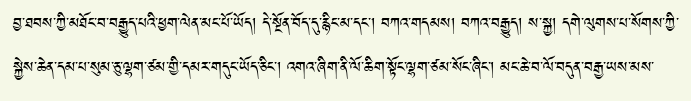བྱ་ཐབས་ཀྱི་མཐོང་བ་བརྒྱུད་པའི་ཕྱག་ལེན་མང་པོ་ཡོད། དེ་སྔོན་བོད་དུ་རྙིང་མ་དང་། བཀའ་གདམས། བཀའ་བརྒྱུད། ས་སྐྱ། དགེ་ལུགས་པ་སོགས་ཀྱི་སྐྱེས་ཆེན་དམ་པ་སུམ་ཅུ་ལྷག་ཙམ་གྱི་དམར་གདུང་ཡོད་ཅིང་། འགའ་ཞིག་ནི་ལོ་ཆིག་སྟོང་ལྷག་ཙམ་སོང་ཞིང་། མང་ཆེ་བ་ལོ་བདུན་བརྒྱ་ཡས་མས་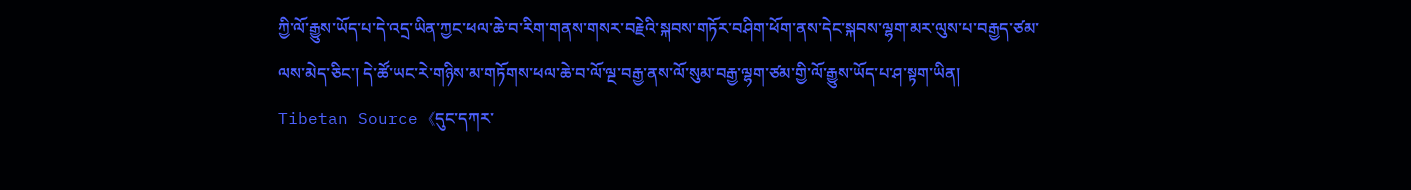ཀྱི་ལོ་རྒྱུས་ཡོད་པ་དེ་འདྲ་ཡིན་ཀྱང་ཕལ་ཆེ་བ་རིག་གནས་གསར་བརྗེའི་སྐབས་གཏོར་བཤིག་ཕོག་ནས་དེང་སྐབས་ལྷག་མར་ལུས་པ་བརྒྱད་ཙམ་ལས་མེད་ཅིང་། དེ་ཚོ་ཡང་རེ་གཉིས་མ་གཏོགས་ཕལ་ཆེ་བ་ལོ་ལྔ་བརྒྱ་ནས་ལོ་སུམ་བརྒྱ་ལྷག་ཙམ་གྱི་ལོ་རྒྱུས་ཡོད་པ་ཤ་སྟག་ཡིན།
Tibetan Source 《དུང་དཀར་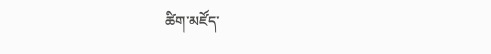ཚིག་མཛོད་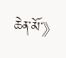ཆེན་མོ་》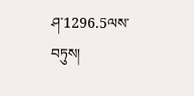ཤ་1296.5ལས་བཏུས།